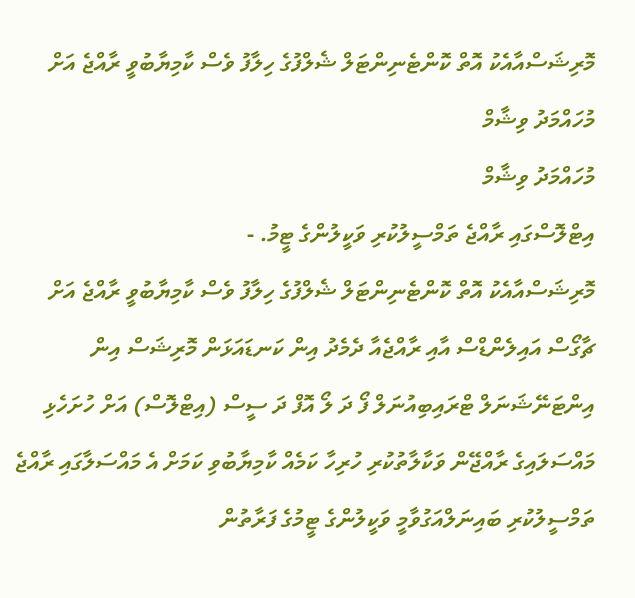މޮރިޝަސްއާއެކު އޮތް ކޮންޓެނިންޓަލް ޝެލްފުގެ ހިލާފު ވެސް ކާމިޔާބުވީ ރާއްޖެ އަށް
މުހައްމަދު ވިޝާމް
މުހައްމަދު ވިޝާމް
އިޓްލޮސްގައި ރާއްޖެ ތަމްސީލުކުރި ވަކީލުންގެ ޓީމު. -
މޮރިޝަސްއާއެކު އޮތް ކޮންޓެނިންޓަލް ޝެލްފުގެ ހިލާފު ވެސް ކާމިޔާބުވީ ރާއްޖެ އަށް
ޗާގޯސް އައިލެންޑްސް އާއި ރާއްޖެއާ ދެމެދު އިން ކަނޑައަޅަން މޮރިޝަސް އިން އިންޓަނޭޝަނަލް ޓްރައިބިއުނަލް ފޯ ދަ ލޯ އޮފް ދަ ސީސް (އިޓްލޮސް) އަށް ހުށަހެޅި މައްސަލައިގެ ރާއްޖޭން ވަކާލާތުކުރި ހުރިހާ ކަމެއް ކާމިޔާބުވި ކަމަށް އެ މައްސަލާގައި ރާއްޖެ ތަމްސީލުކުރި ބައިނަލްއަގުވާމީ ވަކީލުންގެ ޓީމުގެ ފަރާތުން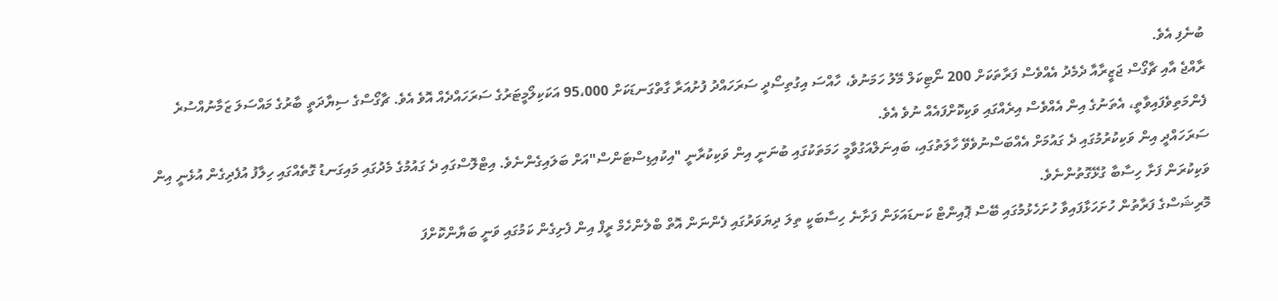ބުނެފި އެވެ.
ރާއްޖެ އާއި ޗާގޯސް ޖަޒީރާއާ ދެމެދު އެއްވެސް ފަރާތަކަށް 200 ނޯޓިކަލް މޭލު ހަމަނުވެ، ހާއްސަ އިގުތިސޯދީ ސަރަހައްދު ފުށުއަރާ ގާތްގަނޑަކަށް 95،000 އަކަކިލޯމީޓަރުގެ ސަރަހައްދެއް އޮވެ އެވެ. ޗާގޯސްގެ ސިޔާދަތީ ބާރުގެ މައްސަލަ ޒަމާނުއްސުރެ ފެންމަތިވެފައިވާތީ، އެތަނުގެ އިން އެއްވެސް އިރެއްގައި ވަކިކޮށްފައެއް ނުވެ އެވެ.
ސަރަހައްދީ އިން ވަކިކުރުމުގައި ދެ ގައުމަށް އެއްބަސްނުވެވޭ ހާލަތުގައި، ބައިނަލްއަގުވާމީ ހަމަތަކުގައި ބުނަނީ އިން ވަކިކުރާނީ "އިކުއިޑިސްޓަންސް"އަށް ބަލައިގެންނެވެ. އިޓްލޮސްގައި ދެ ގައުމުގެ މެދުގައި މައިގަނޑު ގޮތެއްގައި ހިލާފު އުފެދިގެން އުޅެނީ އިން ވަކިކުރަން ފަށާ ހިސާބާ ގުޅޭގޮތުންނެވެ.
މޮރިޝަސްގެ ފަރާތުން ހުށަހަޅާފައިވާ ހުށަހެޅުމުގައި ބޭސް ޕޮއިންޓް ކަނޑައަޅަން ފަށާނެ ހިސާބަކީ ތިލަ ދިޔަވަރުގައި ފެންނަން އޮތް ބްލެންހެމް ރީފް އިން ފެށިގެން ކަމުގައި ވަނީ ބަޔާންކޮށްފަ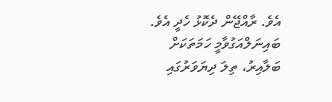އެވެ. ރާއްޖޭން ދެކޮޅު ހެދީ އެވެ. ބައިނަލްއަގުވާމީ ހަމަތަކަށް ބަލާއިރު، ތިލަ ދިޔަވަރުގައި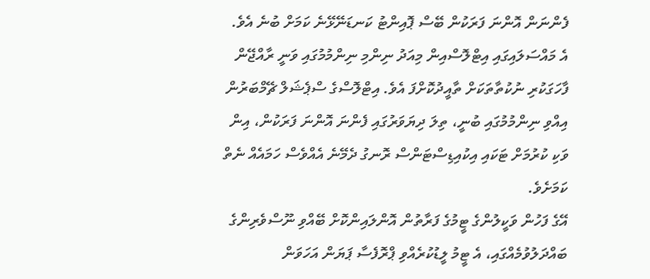ފެންނަން އޮންނަ ފަރަކުން ބޭސް ޕޮއިންޓު ކަނޑަނޭޅޭނެ ކަމަށް ބުނެ އެވެ.
އެ މައްސަލައިގައި އިޓްލޮސްއިން މިއަދު ނިންމި ނިންމުމުގައި ވަނީ ރާއްޖޭން ފާހަގަކުރި ނުކުތާތަކަށް ތާއީދުކޮށްފަ އެވެ. އިޓްލޮސްގެ ސްޕެޝަލް ޗޭމްބަރުން އިއްވި ނިންމުމުގައި ބުނީ، ތިލަ ދިޔަވަރުގައި ފެންނަ އޮންނަ ފަރަކުން، އިން ވަކި ކުރުމަށް ޓަކައި އިކުއިޑިސްޓަންސް ރޮނގު ދެމޭނެ އެއްވެސް ހަމައެއް ނެތް ކަމަށެވެ.
އޭގެ ފަހުން ވަކީލުންގެ ޓީމުގެ ފަރާތުން އޮންލައިންކޮށް ބޭއްވި ނޫސްވެރިންގެ ބައްދަލުވުމެއްގައި، އެ ޓީމު ލީޑުކުރެއްވި ޕްރޮފެސާ ޕަޔަން އަހަވަން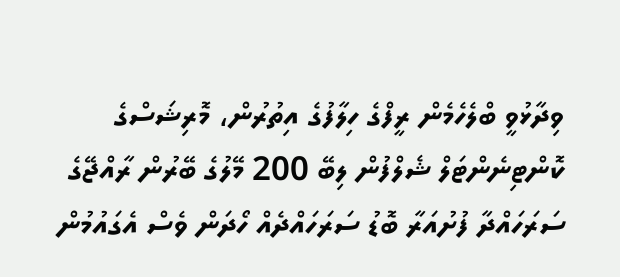ވިދާޅުވީ ބްލެހެމެން ރީފްގެ ހިލާފުގެ އިތުރުން، މޮރިޝަސްގެ ކޮންޓިނެންޓަލް ޝެލްފުން ލިބޭ 200 މޭލުގެ ބޭރުން ރާއްޖޭގެ ސަރަހައްދާ ފުށުއަރާ ބޮޑު ސަރަހައްދެއް ހޯދަން ވެސް އެގައުމުން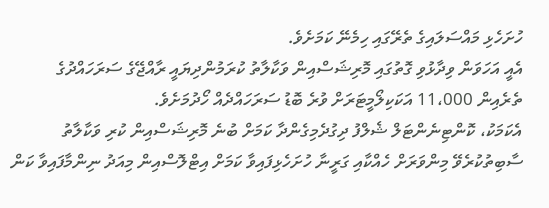ހުށަހެޅި މައްސަލައިގެ ތެރޭގައި ހިމެނޭ ކަމަށެވެ.
އެއީ އަހަވަން ވިދާޅުވި ގޮތުގައި މޮރިޝަސްއިން ވަކާލާތު ކުރަމުންދިޔައީ ރާއްޖޭގެ ސަރަހައްދުގެ ތެރެއިން 11،000 އަކަކިލޯމީޓަރަށް ވުރެ ބޮޑު ސަރަހައްދެއް ހޯދުމަށެވެ.
އެކަމަކު، ކޮންޓިނެންޓަލް ޝެލްފު ދިގުދެމިގެންދާ ކަމަށް ބުނެ މޮރިޝަސްއިން ކުރި ވަކާލާތު ސާބިތުކުރެވޭ މިންވަރަށް ހެއްކާއި ގަރީނާ ހުށަހެޅިފައިވާ ކަމަށް އިޓްލޮސްއިން މިއަދު ނިންމާފައިވާ ކަން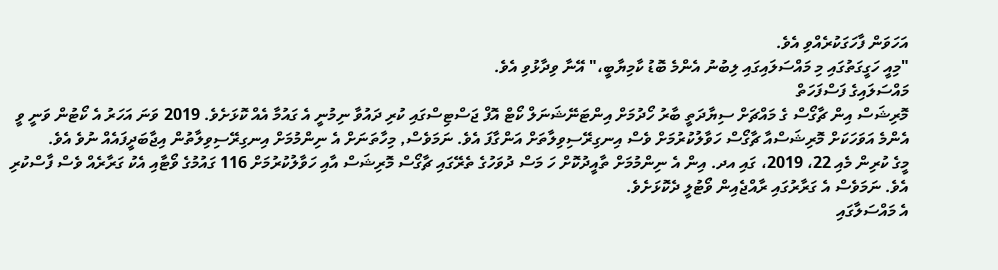އަހަވަން ފާހަގަކުރެއްވި އެވެ.
"މިއީ ހަގީގަތުގައި މި މައްސަލައިގައި ލިބުނު އެންމެ ބޮޑު ކާމިޔާބީ،" އޭނާ ވިދާޅުވި އެވެ.
މައްސަލައިގެ ފަސްފަހަތް
މޮރިޝަސް އިން ޗާގޯސް ގެ މައްޗަށް ސިޔާދަތީ ބާރު ހޯދުމަށް އިންޓަނޭޝަނަލް ކޯޓް އޮފް ޖަސްޓިސްގައި ކުރި ދައުވާ ނިމުނީ އެ ގައުމާ އެއް ކޮޅަށެވެ. 2019 ވަނަ އަހަރު އެ ކޯޓުން ވަނީ ވީ އެންމެ އަވަހަކަށް މޮރިޝަސްއާ ޗާގޯސް ހަވާލުކުރުމަށް ވެސް އިނގިރޭސިވިލާތަށް އަންގާފަ އެވެ. ނަމަވެސް, މިހާތަނަށް އެ ނިންމުމަށް އިނގިރޭސިވިލާތުން އިޖާބަދީފައެއް ނުވެ އެވެ.
މީގެ ކުރިން މެއި 22، 2019، ގައި އދ. އިން އެ ނިންމުމަށް ތާއީދުކޮށް ހަ މަސް ދުވަހުގެ ތެރޭގައި ޗާގޯސް މޮރިޝަސް އާއި ހަވާލުކުރުމަށް 116 ގައުމުގެ ވޯޓާއި އެކު ގަރާރެއް ވެސް ފާސްކުރި އެވެ. ނަމަވެސް އެ ގަރާރުގައި ރާއްޖެއިން ވޯޓުލީ ދެކޮޅަށެވެ.
އެ މައްސަލާގައި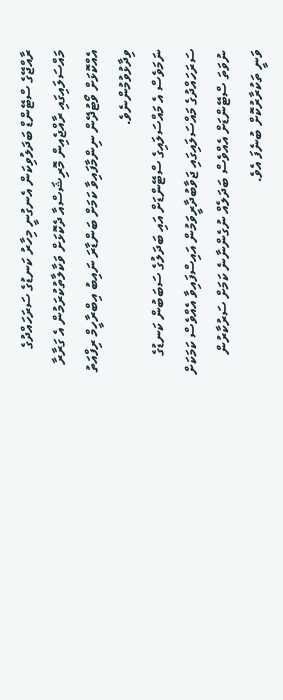ރާއްޖޭގެ ސްޓޭންޑް ބަދަލުވިކަން އެނގުނީ މިހާރު ކަނޑުގެ ސަރަހައްދުގެ މައްސަލައިގައި ރާއްޖެއިން މޮރިޝަސްއާ ދެކޮޅަށް ވަކާލާތުކުރަމުން އެ ގަރާރާ އެއްކޮޅަށް ވޯޓުދޭން ނިންމާފައިވާ ކަމަށް ބަންޑާރަ ނައިބު އިބްރާހީމް ރިފްއަތު ވިދާޅުވުމުންނެވެ.
ނަމަވެސް އެ މައްސަލައިގެ ސްޓޭންޑަށް އައި ބަދަލުގެ ސަބަބުން ކަނޑުގެ ސަރަހައްދުގެ މައްސަލައިގައި ޖަވާބުދާރީވަމުން އައިސްފައިވާ އެއްވެސް ކަމަކަށް ނުވަތަ ސްޓޭންޑަށް އެއްވެސް ބަދަލެއް ނުގެންނާނެ ކަމަށް ސަރުކާރުން ވަނީ ތަކުރާރުކޮށް ބުނެފަ އެވެ.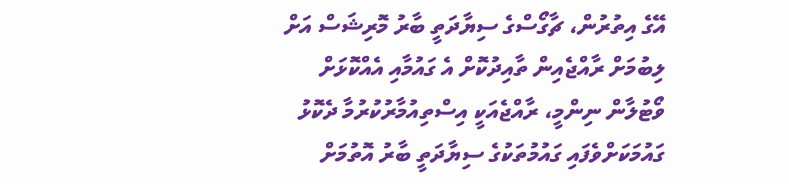އޭގެ އިތުރުން، ޗާގޯސްގެ ސިޔާދަތީ ބާރު މޮރިޝަސް އަށް ލިބުމަށް ރާއްޖެއިން ތާއިދުކޮށް އެ ގައުމާއި އެއްކޮޅަށް ވޯޓުލާން ނިންމީ، ރާއްޖެއަކީ އިސްތިއުމާރުކުރުމާ ދެކޮޅު ގައުމަކަށްވެފައި ގައުމުތަކުގެ ސިޔާދަތީ ބާރު އޮތުމަށް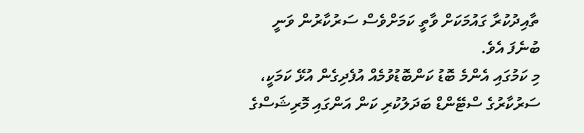ތާއިދުކުރާ ގައުމަކަށް ވާތީ ކަމަށްވެސް ސަރުކާރުން ވަނީ ބުނެފަ އެވެ.
މި ކަމުގައި އެންމެ ބޮޑު ކަންބޮޑުވުމެއް އުފެދިގެން އުޅޭ ކަމަކީ، ސަރުކާރުގެ ސްޓޭންޑް ބަދަލުކުރި ކަން އަންގައި މޮރިޝަސްގެ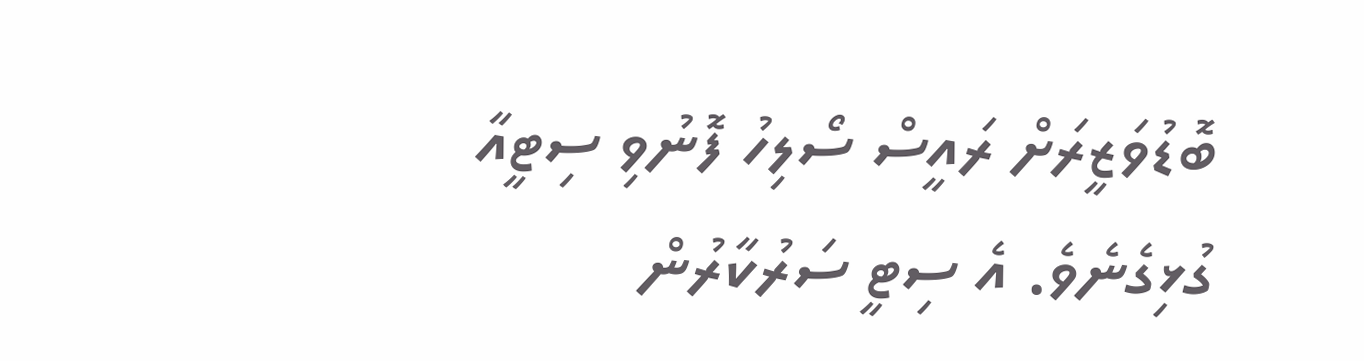ބޮޑުވަޒީރަށް ރައީސް ސޯލިހު ފޮނުވި ސިޓީއާ ގުޅިގެނެވެ. އެ ސިޓީ ސަރުކާރުން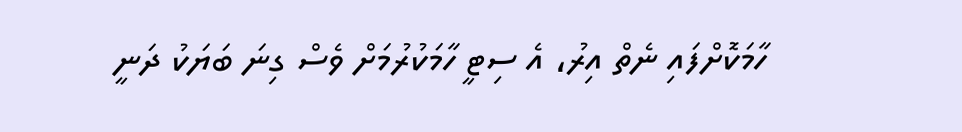ހާމަކޮށްފައި ނެތް އިރު، އެ ސިޓީ ހާމަކުރުމަށް ވެސް ގިނަ ބަޔަކު ދަނީ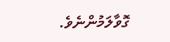ގޮވާލަމުންނެވެ.